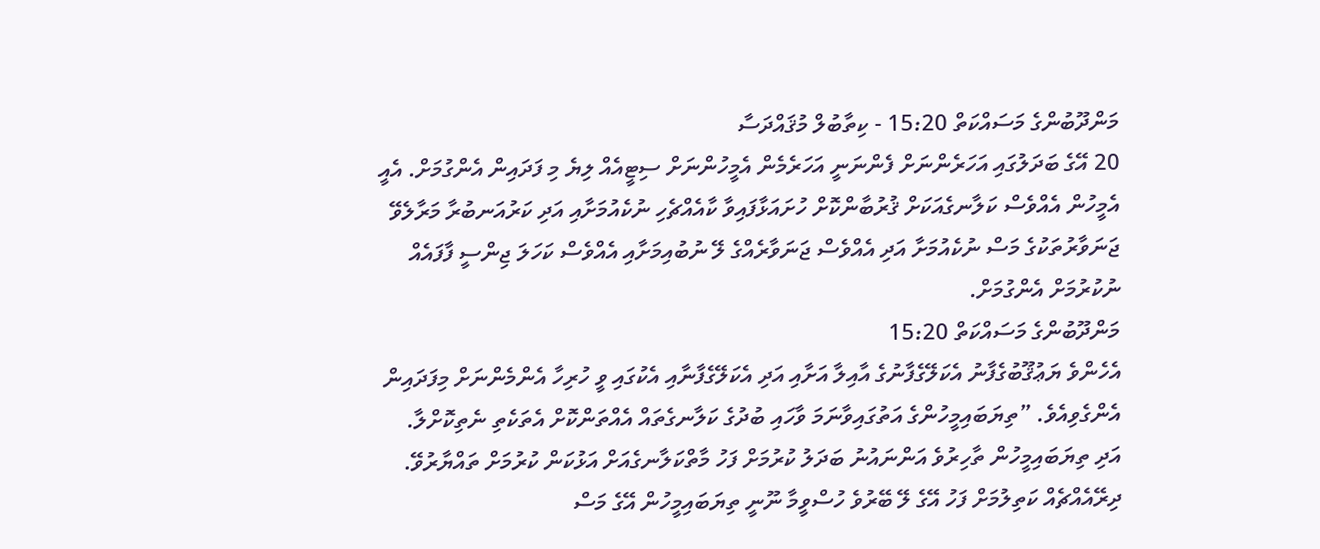މަންދޫބުންގެ މަސައްކަތް 15:20 - ކިތާބުލް މުޤައްދަސާ
20 އޭގެ ބަދަލުގައި އަހަރެންނަށް ފެންނަނީ އަހަރެމެން އެމީހުންނަށް ސިޓީއެއް ލިޔެ މި ފަދައިން އެންގުމަށް. އެއީ އެމީހުން އެއްވެސް ކަލާނގެއަކަށް ޤުރުބާންކޮށް ހުށައަޅާފައިވާ ކާއެއްޗެހި ނުކެއުމަށާއި އަދި ކަރުއަނބުރާ މަރާލެވޭ ޖަނަވާރުތަކުގެ މަސް ނުކެއުމަށާ އަދި އެއްވެސް ޖަނަވާރެއްގެ ލޭ ނުބުއިމަށާއި އެއްވެސް ކަހަލަ ޖިންސީ ފާފައެއް ނުކުރުމަށް އެންގުމަށް.
މަންދޫބުންގެ މަސައްކަތް 15:20
އެހެންވެ ޔަޢުޤޫބުގެފާނު އެކަލޭގެފާނުގެ އާއިލާ އަށާއި އަދި އެކަލޭގެފާނާއި އެކުގައި ވީ ހުރިހާ އެންމެންނަށް މިފަދައިން އެންގެވިއެވެ. ”ތިޔަބައިމީހުންގެ އަތުގައިވާނަމަ ވާހައި ބުދުގެ ކަލާނގެތައް އެއްތަންކޮށް އެތަކެތި ނެތިކޮށްލާ. އަދި ތިޔަބައިމީހުން ތާހިރުވެ އަންނައުނު ބަދަލު ކުރުމަށް ފަހު މާތްކަލާނގެއަށް އަޅުކަން ކުރުމަށް ތައްޔާރުވޭ.
ދިރޭއެއްޗެއް ކަތިލުމަށް ފަހު އޭގެ ލޭ ބޭރުވެ ހުސްވީމާ ނޫނީ ތިޔަބައިމީހުން އޭގެ މަސް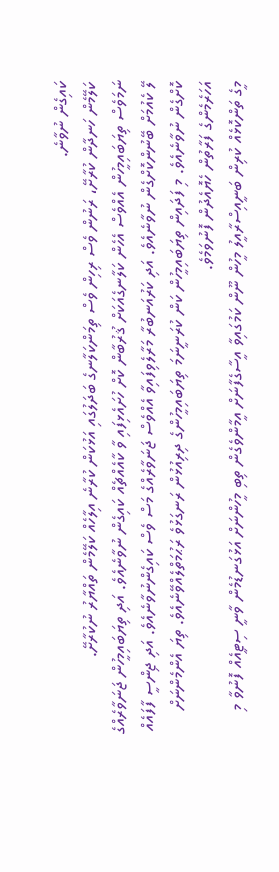ކައިގެން ނުވާނެ.
ކަލޭމެން ހަނދާން ކުރާށޭ، ރަނުން ވެސް ރިހިން ވެސް ތިމަންކަލާނގެ ބަދަލުގައި އަޅުކަން ކުރާނެ އިލާހެއް ކަލޭމެން ތައްޔާރު ނުކުރާށޭ.
ނަމަވެސް ތިޔަބައިމީހުން އެއްވެސް އެހެން ކަލާނގެއަކަށް ޤުރުބާން ކޮށް ހުށައެޅިފައި ވާ ކާއެއްޗެއް ކައިގެން ނުވާނެއެވެ. އަދި ތިޔަބައިމީހުން ޖަނަވާރެއްގެ ލޭ ކެއުމަށް ބޭނުންކޮށްގެން ނުވާނެއެވެ. އަދި ކަރުއަނބުރާ މަރާލެވިފައިވާ އެއްވެސް ޖަނަވާރެއްގެ މަސް ވެސް ކައިގެންނުވާނެއެވެ. އަދި ޖިންސީ ފާފައެއް ކޮށްގެން ނުވާނެއެވެ. މި ފަދައިން ތިޔަބައިމީހުން ކަން ކުރަނީނަމަ ތިޔަބައިމީހުންގެ ދިރިއުޅުން ރަނގަޅުވެ ރަޙުމަތްލެއްވޭނެއެވެ. ތިޔަ އެންމެންނަށް އަހަރެމެންގެ ފަރާތުން ހެޔޮއެދުން ފޮނުވަމެވެ.
މީގެ ތަންކޮޅެއް ކުރިން ބަނީއިސްރާއީލު މީހުން ނޫން ކަމުގައިވާ އީސާގެފާނަށް އީމާންވެގެން ތިބި މީހުންނަށް އަޅުގަނޑުމެން ވާނީ ސިޓީއެއް ފޮނުވާ މި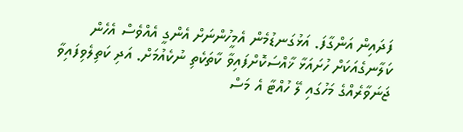ފަދައިން އަންގާފަ. އަޅުގަނޑުމެން އެމީހުންނަށް އެންގީ އެއްވެސް އެހެން ކަލާނގެއަކަށް ހުށައަޅާ ޚާއްސަކޮށްފައިވާ ކާތަކެތި ނުކެއުމަށް. އަދި ކަތިލެވިފައިވާ ޖަނަވާރެއްގެ މަހުގައި ލޭ ހުއްޓާ އެ މަސް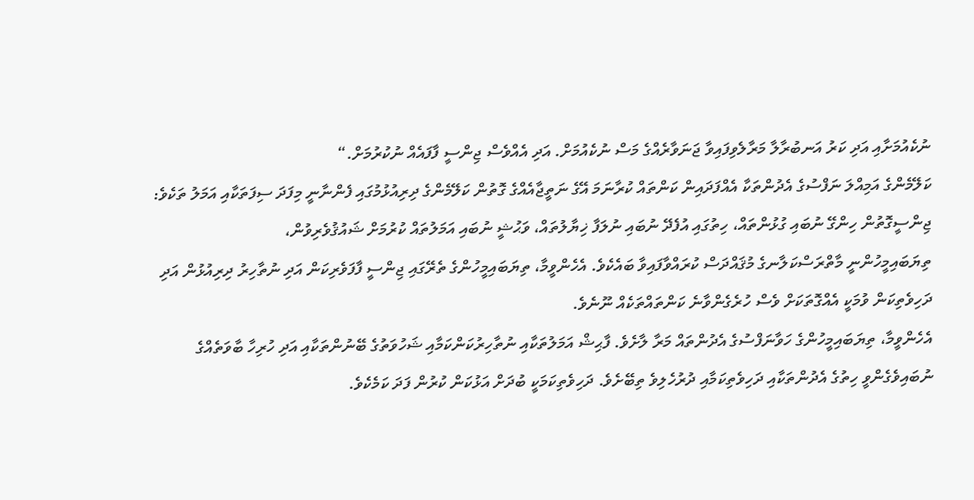ނުކެއުމަށާއި އަދި ކަރު އަނބުރާލާ މަރާލެވިފައިވާ ޖަނަވާރެއްގެ މަސް ނުކެއުމަށް. އަދި އެއްވެސް ޖިންސީ ފާފައެއް ނުކުރުމަށް.“
ކަލޭމެންގެ އަމިއްލަ ނަފްސުގެ އެދުންތަކާ އެއްފަދައިން ކަންތައް ކުރާނަމަ އޭގެ ނަތީޖާއެއްގެ ގޮތުން ކަލޭމެންގެ ދިރިއުޅުމުގައި ފެންނާނީ މިފަދަ ސިފަތަކާއި އަމަލު ތަކެވެ: ޖިންސީގޮތުން ހިންގޭ ނުބައި ގުޅުންތައް، ހިތުގައި އުފެދޭ ނުބައި ނުލަފާ ޚިޔާލުތައް، ވަޙުޝީ ނުބައި އަމަލުތައް ކުރުމަށް ޝައުޤުވެރިވުން،
ތިޔަބައިމީހުންނީ މާތްރަސްކަލާނގެ މުޤައްދަސް ކުރައްވާފައިވާ ބައެކެވެ. އެހެންވީމާ، ތިޔަބައިމީހުންގެ ތެރޭގައި ޖިންސީ ފާފަވެރިކަން އަދި ނުތާހިރު ދިރިއުޅުން އަދި ދަހިވެތިކަން ވުމަކީ އެއްގޮތަކަށް ވެސް ހުރެގެންވާނެ ކަންތައްތަކެއް ނޫނެވެ.
އެހެންވީމާ، ތިޔަބައިމީހުންގެ ހަވާނަފްސުގެ އެދުންތައް މަރާ ލާށެވެ. ފާޙިޝް އަމަލުތަކާއި ނުތާހިރުކަންކަމާއި ޝަހުވަތުގެ ބޭނުންތަކާއި އަދި ހުރިހާ ބާވަތެއްގެ ނުބައިވެގެންވީ ހިތުގެ އެދުންތަކާއި ދަހިވެތިކަމާއި ދުރުހެލިވެ ތިބޭށެވެ. ދަހިވެތިކަމަކީ ބުދަށް އަޅުކަން ކުރުން ފަދަ ކަމެކެވެ.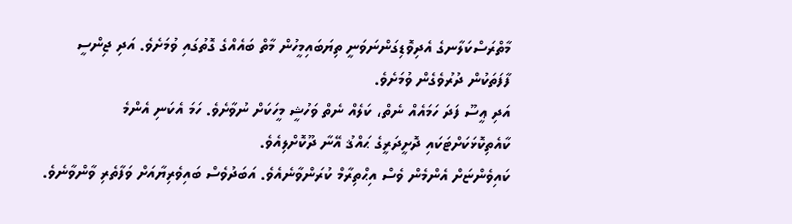މާތްރަސްކަލާނގެ އެދިވޮޑިގަންނަވަނީ ތިޔަބައިމީހުން މާތް ބައެއްގެ ގޮތުގައި ވުމަށެވެ. އަދި ޖިންސީ ފާފަތަކުން ދުރުވެގެން ވުމަށެވެ.
އަދި ޢީސޫ ފަދަ ހަމައެއް ނެތް، ކަލެއް ނެތް ވަހުޝީ މީހަކަށް ނުވާށެވެ. ހަމަ އެކަނި އެންމެ ކާއެތިކޮޅަކަށްޓަކައި ދޮށީދަރީގެ ޙައްޤު އޭނާ ދޫކޮށްލިއެވެ.
ކައިވެންޏަށް އެންމެން ވެސް އިޙްތިރާމް ކުރަންވާނެއެވެ. އަބަދުވެސް ބައިވެރިޔާއަށް ވަފާތެރި ވާންވާނެވެ.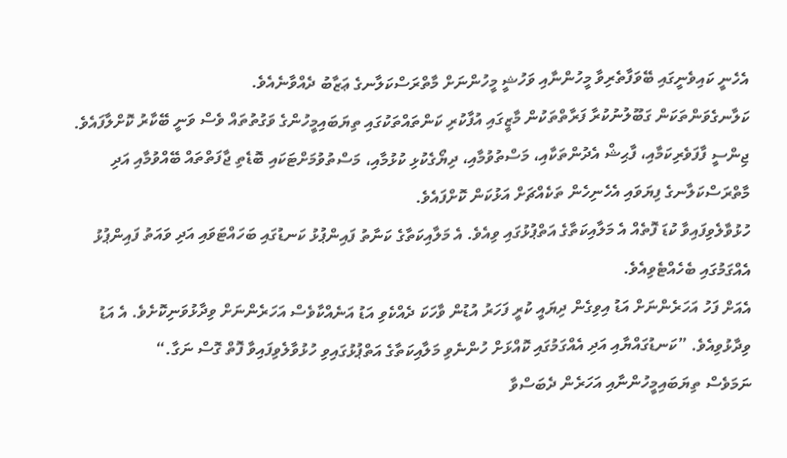އެހެނީ ކައިވެނީގައި ބޭވަފާތެރިވާ މީހުންނާއި ވަހުޝީ މީހުންނަށް މާތްރަސްކަލާނގެ ޢަޒާބު ދެއްވާނެއެވެ.
ކަލާނގެވަންތަކަން ގަބޫލުނުކުރާ ފަރާތްތަކުން މާޒީގައި އުފާކުރި ކަންތައްތަކުގައި ތިޔަބައިމީހުންގެ ވަގުތުތައް ވެސް ވަނީ ބޭކާރު ކޮށްލާފައެވެ. ޖިންސީ ފާފަވެރިކަމާއި، ފާޙިޝް އެދުންތަކާއި، މަސްތުވުމާއި، ދިޔޯގެކުޅި ކުޅުމާއި، މަސްތުވުމަށްޓަކައި ބޮޑެތި ޖާފަތްތައް ބޭއްވުމާއި އަދި މާތްރަސްކަލާނގެ ފިޔަވައި އެހެނިހެން ތަކެއްޗަށް އަޅުކަން ކޮށްފައެވެ.
ހުޅުވާލެވިފައިވާ ކުޑަ ފޮތެއް އެ މަލާއިކަތާގެ އަތްޕުޅުގައި ވިއެވެ. އެ މަލާއިކަތާގެ ކަނާތު ފައިންޕުޅު ކަނޑުގައި ބަހައްޓަވައި އަދި ވައަތު ފައިންޕުޅު އެއްގަމުގައި ބެހެއްޓެވިއެވެ.
އެއަށް ފަހު އަހަރެންނަށް އަޑު އިވިގެން ދިޔައީ ކުރީ ފަހަރު އުޑުން ވާހަކަ ދެއްކެވި އަޑު އަނެއްކާވެސް އަހަރެންނަށް ވިދާޅުވަނިކޮށެވެ. އެ އަޑު ވިދާޅުވިއެވެ. ”ކަނޑުގައްޔާއި އަދި އެއްގަމުގައި ކޮއްޅަށް ހުންނެވި މަލާއިކަތާގެ އަތްޕުޅުގައިވި ހުޅުވާލެވިފައިވާ ފޮތް ގޮސް ނަގާ.“
ނަމަވެސް ތިޔަބައިމީހުންނާއި އަހަރެން ދެބަސްވާ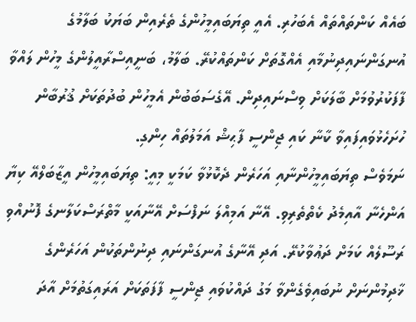ބައެއް ކަންތައްތައް އެބަހުރި. އެއީ ތިޔަބައިމީހުންގެ ތެރެއިން ބަޔަކު ބަލާމުގެ އުނގަންނައިދިނުމާއި އެއްގޮތަށް ކަންތައްކުރޭ. ބަލާމު، ބަނީއިސްރާއީލުންގެ މީހުން ލައްވާ ފާފަކުރުވުމަށް ބާލަކަށް ވިސްނައިދިން. އޭގެސަބަބުން އެމީހުން ބުދުތަކަށް ޤުރުބާން ހުށަހެޅުވައިފައިވާ ކާނާ ކައި ޖިންސީ ފާޙިޝް އަމަލުތައް ހިންގި.
ނަމަވެސް ތިޔަބައިމީހުންނާއި އަހަރެން ދެކޮޅުވާ ކަމަކީ މިއީ: ތިޔަބައިމީހުން އީޒާބަލްއޭ ކިޔާ އަންހެނާ އާއިމެދު ކެތްތެރިވި. އޭނާ އަމިއްލަ ނަފްސަށް އޭނާއަކީ މާތްރަސްކަލާނގެ ފޮނުއްވި ރަސޫލެއް ކަމަށް ދަޢުވާކުރޭ. އަދި އޭނާގެ އުނގަންނައި ދިނުންތަކުން އަހަރެންގެ ޚާދިމުންނަށް ނުބައިވެގެންވާ މަގު ދައްކުވައި ޖިންސީ ފާފަތަކަށް އަރައިގަތުމަށް އާދަ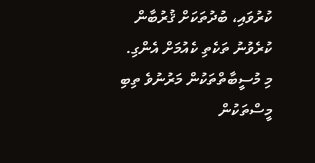ކުރުވައި، ބުދުތަކަށް ޤުރުބާން ކުރެވުނު ތަކެތި ކެއުމަށް އެންގި.
މި މުސީބާތްތަކުން މަރުނުވެ ތިބި މީސްތަކުން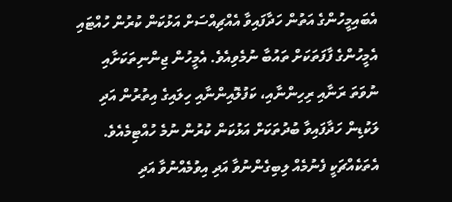އެބައިމީހުންގެ އަތުން ހަދާފައިވާ އެއްޗިއްސަށް އަޅުކަން ކުރުން ހުއްޓައި އެމީހުންގެ ފާފަތަކަށް ތައުބާ ނުމެވިއެވެ. އެމީހުން ޖިންނިތަކަށާއި ނުވަތަ ރަނާއި ރިހިންނާއި، ކަފުލޮއިންނާއި ހިލައިގެ އިތުރުން އަދި ލަކުޑިން ހަދާފައިވާ ބުދުތަކަށް އަޅުކަން ކުރުން ނުމެ ހުއްޓިމެއެވެ. އެތަކެއްޗަކީ ފެނުމެއް ލިބިގެންނުވާ އަދި އިވުމެއްނުވާ އަދި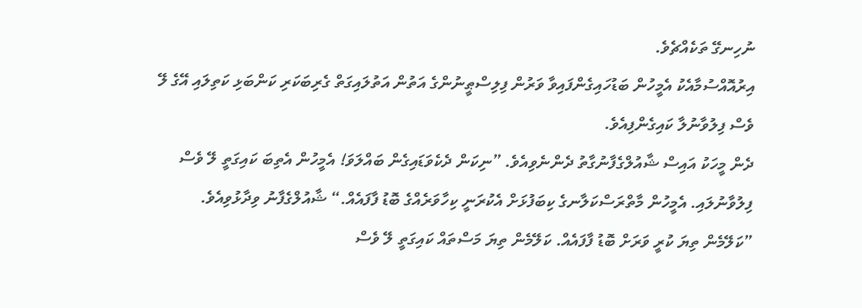ނުހިނގޭ ތަކެއްޗެވެ.
އިރުއޮއްސުމާއެކު އެމީހުން ބަޑުހައިގެންފައިވާ ވަރުން ފިލިސްޠީނުންގެ އަތުން އަތުލައިގަތް ގެރިބަކަރި ކަންބަޅި ކަތިލައި އޭގެ ލޭ ވެސް ފިލުވާނުލާ ކައިގެންފިއެވެ.
ދެން މީހަކު އައިސް ޝާއުލްގެފާނުގާތު ދެންނެވިއެވެ. ”ނިކަން ދެކެވަޑައިގެން ބައްލަވަ! އެމީހުން އެތިބަ ކައިގަތީ ލޭ ވެސް ފިލުވާނުލައި. އެމީހުން މާތްރަސްކަލާނގެ ކިބަފުޅަށް އެކުރަނީ ކިހާވަރެއްގެ ބޮޑު ފާފައެއް.“ ޝާއުލްގެފާނު ވިދާޅުވިއެވެ. ”ކަލޭމެން ތިޔަ ކުރީ ވަރަށް ބޮޑު ފާފައެއް. ކަލޭމެން ތިޔަ މަސްތައް ކައިގަތީ ލޭ ވެސް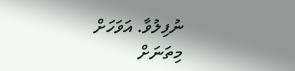ނުފިލުވާ. އަވަހަށް މިތަނަށް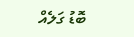ބޮޑު ގަލެއް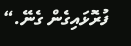ފުރޮޅައިގެން ގެނޭ.“